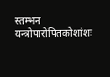स्तम्भन
यन्त्रोपारोपितकोशांशः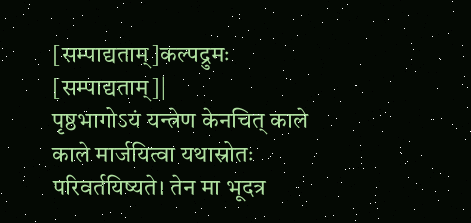[सम्पाद्यताम्]कल्पद्रुमः
[सम्पाद्यताम्]|
पृष्ठभागोऽयं यन्त्रेण केनचित् काले काले मार्जयित्वा यथास्रोतः परिवर्तयिष्यते। तेन मा भूदत्र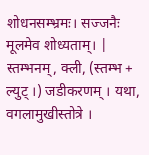शोधनसम्भ्रमः। सज्जनैः मूलमेव शोध्यताम्। |
स्तम्भनम्, क्ली, (स्तम्भ + ल्युट् ।) जडीकरणम् । यथा, वगलामुखीस्तोत्रे ।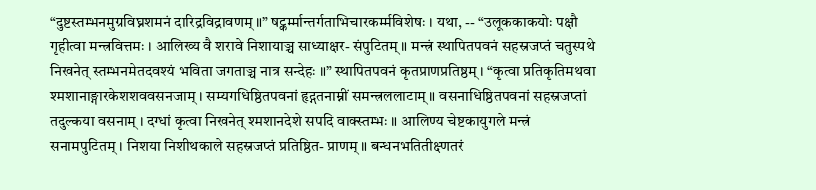“दुष्टस्तम्भनमुग्रविघ्नशमनं दारिद्रविद्रावणम् ॥” षट्कर्म्मान्तर्गताभिचारकर्म्मविशेषः । यथा, -- “उलूककाकयोः पक्षौ गृहीत्वा मन्त्रवित्तमः । आलिख्य वै शरावे निशायाञ्च साध्याक्षर- संपुटितम् ॥ मन्त्रं स्थापितपवनं सहस्रजप्तं चतुस्पथे निखनेत् स्तम्भनमेतदवश्यं भविता जगताञ्च नात्र सन्देहः ॥” स्थापितपवनं कृतप्राणप्रतिष्ठम् । “कृत्वा प्रतिकृतिमथवा श्मशानाङ्गारकेशशववसनजाम् । सम्यगधिष्ठितपवनां हृद्गतनाम्नीं समन्त्रललाटाम् ॥ वसनाधिष्ठितपवनां सहस्रजप्तां तदुल्कया वसनाम् । दग्धां कृत्वा निखनेत् श्मशानदेशे सपदि वाक्स्तम्भः ॥ आलिण्य चेष्टकायुगले मन्त्रं सनामपुटितम् । निशया निशीथकाले सहस्रजप्तं प्रतिष्ठित- प्राणम् ॥ बन्धनभतितीक्ष्णतरं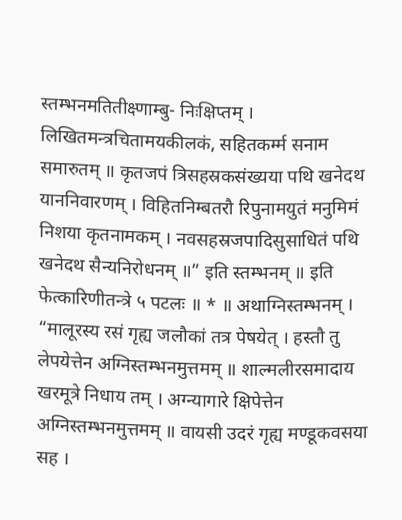स्तम्भनमतितीक्ष्णाम्बु- निःक्षिप्तम् । लिखितमन्त्रचितामयकीलकं, सहितकर्म्म सनाम समारुतम् ॥ कृतजपं त्रिसहस्रकसंख्यया पथि खनेदथ याननिवारणम् । विहितनिम्बतरौ रिपुनामयुतं मनुमिमं निशया कृतनामकम् । नवसहस्रजपादिसुसाधितं पथि खनेदथ सैन्यनिरोधनम् ॥” इति स्तम्भनम् ॥ इति फेत्कारिणीतन्त्रे ५ पटलः ॥ * ॥ अथाग्निस्तम्भनम् । “मालूरस्य रसं गृह्य जलौकां तत्र पेषयेत् । हस्तौ तु लेपयेत्तेन अग्निस्तम्भनमुत्तमम् ॥ शाल्मलीरसमादाय खरमूत्रे निधाय तम् । अग्न्यागारे क्षिपेत्तेन अग्निस्तम्भनमुत्तमम् ॥ वायसी उदरं गृह्य मण्डूकवसया सह ।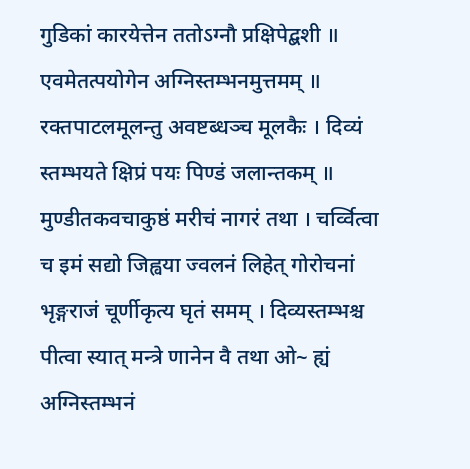गुडिकां कारयेत्तेन ततोऽग्नौ प्रक्षिपेद्बशी ॥ एवमेतत्पयोगेन अग्निस्तम्भनमुत्तमम् ॥ रक्तपाटलमूलन्तु अवष्टब्धञ्च मूलकैः । दिव्यं स्तम्भयते क्षिप्रं पयः पिण्डं जलान्तकम् ॥ मुण्डीतकवचाकुष्ठं मरीचं नागरं तथा । चर्व्वित्वा च इमं सद्यो जिह्वया ज्वलनं लिहेत् गोरोचनां भृङ्गराजं चूर्णीकृत्य घृतं समम् । दिव्यस्तम्भश्च पीत्वा स्यात् मन्त्रे णानेन वै तथा ओ~ ह्यं अग्निस्तम्भनं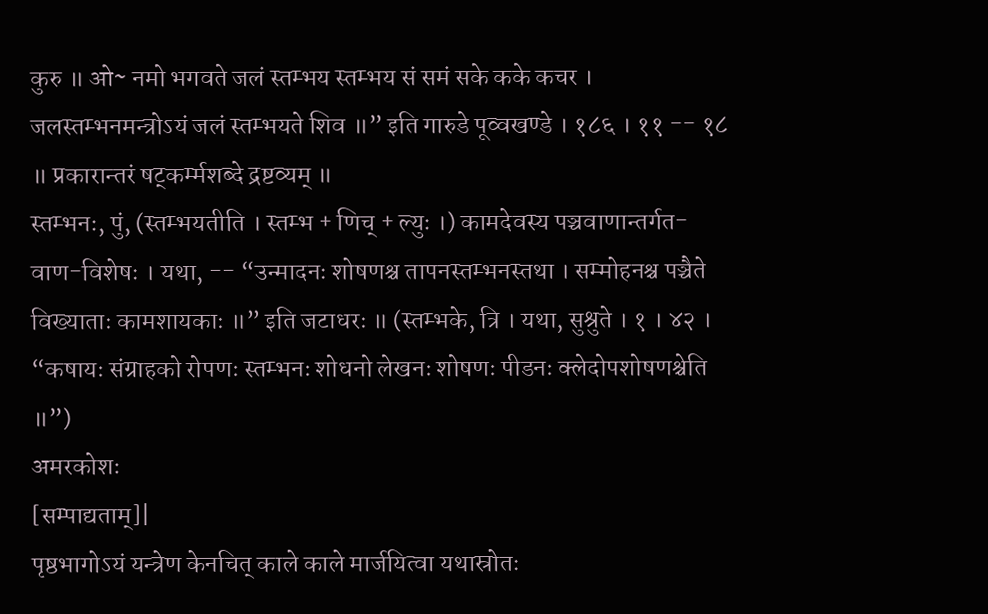कुरु ॥ ओ~ नमो भगवते जलं स्तम्भय स्तम्भय सं समं सके कके कचर । जलस्तम्भनमन्त्रोऽयं जलं स्तम्भयते शिव ॥” इति गारुडे पूव्वखण्डे । १८६ । ११ -- १८ ॥ प्रकारान्तरं षट्कर्म्मशब्दे द्रष्टव्यम् ॥
स्तम्भनः, पुं, (स्तम्भयतीति । स्तम्भ + णिच् + ल्युः ।) कामदेवस्य पञ्चवाणान्तर्गत-वाण-विशेषः । यथा, -- “उन्मादनः शोषणश्च तापनस्तम्भनस्तथा । सम्मोहनश्च पञ्चैते विख्याताः कामशायकाः ॥” इति जटाधरः ॥ (स्तम्भके, त्रि । यथा, सुश्रुते । १ । ४२ । “कषायः संग्राहको रोपणः स्तम्भनः शोधनो लेखनः शोषणः पीडनः क्लेदोपशोषणश्चेति ॥”)
अमरकोशः
[सम्पाद्यताम्]|
पृष्ठभागोऽयं यन्त्रेण केनचित् काले काले मार्जयित्वा यथास्रोतः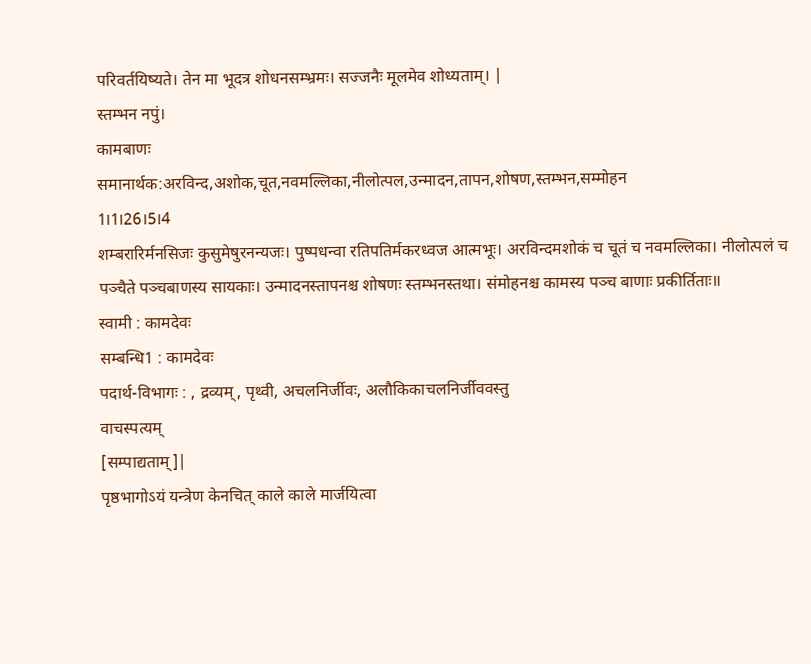परिवर्तयिष्यते। तेन मा भूदत्र शोधनसम्भ्रमः। सज्जनैः मूलमेव शोध्यताम्। |
स्तम्भन नपुं।
कामबाणः
समानार्थक:अरविन्द,अशोक,चूत,नवमल्लिका,नीलोत्पल,उन्मादन,तापन,शोषण,स्तम्भन,सम्मोहन
1।1।26।5।4
शम्बरारिर्मनसिजः कुसुमेषुरनन्यजः। पुष्पधन्वा रतिपतिर्मकरध्वज आत्मभूः। अरविन्दमशोकं च चूतं च नवमल्लिका। नीलोत्पलं च पञ्चैते पञ्चबाणस्य सायकाः। उन्मादनस्तापनश्च शोषणः स्तम्भनस्तथा। संमोहनश्च कामस्य पञ्च बाणाः प्रकीर्तिताः॥
स्वामी : कामदेवः
सम्बन्धि1 : कामदेवः
पदार्थ-विभागः : , द्रव्यम्, पृथ्वी, अचलनिर्जीवः, अलौकिकाचलनिर्जीववस्तु
वाचस्पत्यम्
[सम्पाद्यताम्]|
पृष्ठभागोऽयं यन्त्रेण केनचित् काले काले मार्जयित्वा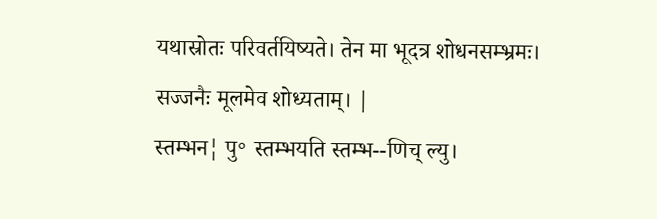यथास्रोतः परिवर्तयिष्यते। तेन मा भूदत्र शोधनसम्भ्रमः। सज्जनैः मूलमेव शोध्यताम्। |
स्तम्भन¦ पु॰ स्तम्भयति स्तम्भ--णिच् ल्यु।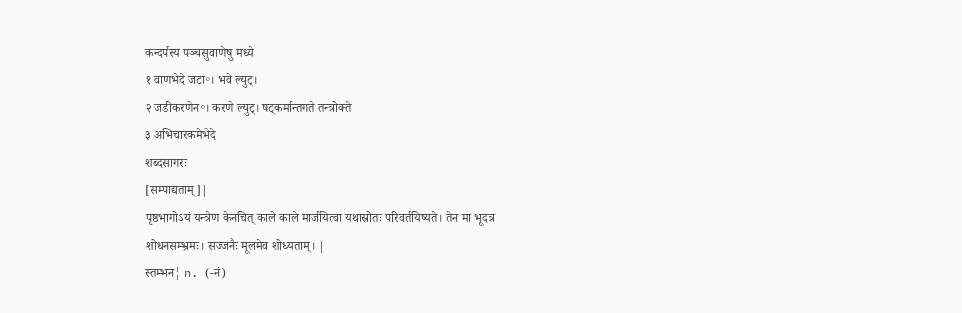कन्दर्पस्य पञ्चसुवाणेषु मध्ये
१ वाणभेदे जटा॰। भवे ल्युट्।
२ जडीकरणेन॰। करणे ल्युट्। षट्कर्मान्तगते तन्त्रोक्ते
३ अभिचारकमेभेदे
शब्दसागरः
[सम्पाद्यताम्]|
पृष्ठभागोऽयं यन्त्रेण केनचित् काले काले मार्जयित्वा यथास्रोतः परिवर्तयिष्यते। तेन मा भूदत्र शोधनसम्भ्रमः। सज्जनैः मूलमेव शोध्यताम्। |
स्तम्भन¦ n. (-नं)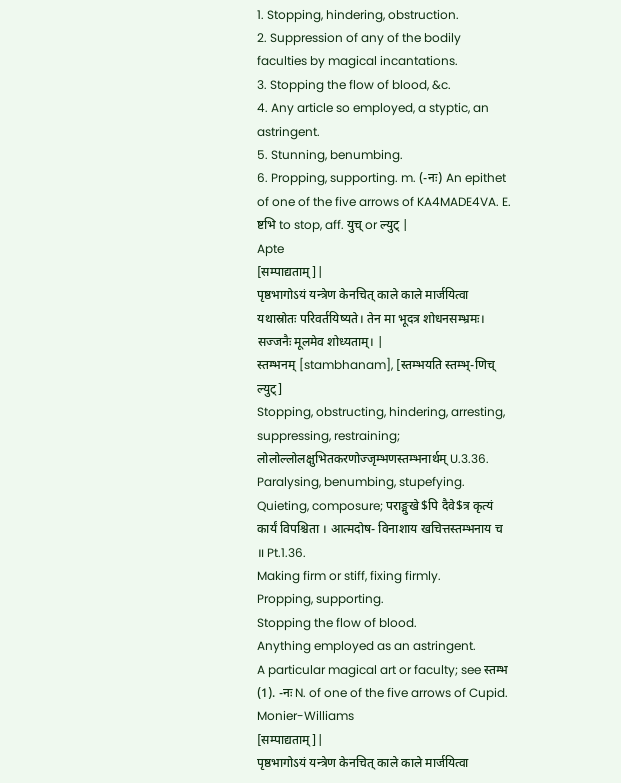1. Stopping, hindering, obstruction.
2. Suppression of any of the bodily faculties by magical incantations.
3. Stopping the flow of blood, &c.
4. Any article so employed, a styptic, an astringent.
5. Stunning, benumbing.
6. Propping, supporting. m. (-नः) An epithet of one of the five arrows of KA4MADE4VA. E. ष्टभि to stop, aff. युच् or ल्युट् |
Apte
[सम्पाद्यताम्]|
पृष्ठभागोऽयं यन्त्रेण केनचित् काले काले मार्जयित्वा यथास्रोतः परिवर्तयिष्यते। तेन मा भूदत्र शोधनसम्भ्रमः। सज्जनैः मूलमेव शोध्यताम्। |
स्तम्भनम् [stambhanam], [स्तम्भयति स्तम्भ्-णिच् ल्युट्]
Stopping, obstructing, hindering, arresting, suppressing, restraining; लोलोल्लोलक्षुभितकरणोज्जृम्भणस्तम्भनार्थम् U.3.36.
Paralysing, benumbing, stupefying.
Quieting, composure; पराङ्मुखे$पि दैवे$त्र कृत्यं कार्यं विपश्चिता । आत्मदोष- विनाशाय खचित्तस्तम्भनाय च ॥ Pt.1.36.
Making firm or stiff, fixing firmly.
Propping, supporting.
Stopping the flow of blood.
Anything employed as an astringent.
A particular magical art or faculty; see स्तम्भ (1). -नः N. of one of the five arrows of Cupid.
Monier-Williams
[सम्पाद्यताम्]|
पृष्ठभागोऽयं यन्त्रेण केनचित् काले काले मार्जयित्वा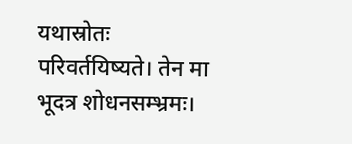यथास्रोतः परिवर्तयिष्यते। तेन मा भूदत्र शोधनसम्भ्रमः।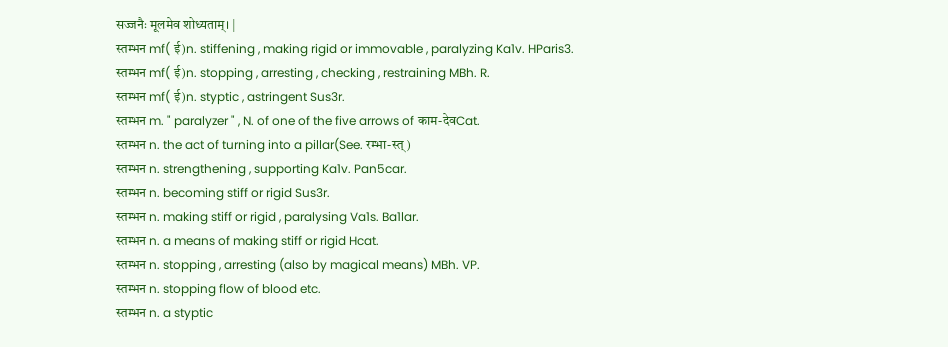सज्जनैः मूलमेव शोध्यताम्। |
स्तम्भन mf( ई)n. stiffening , making rigid or immovable , paralyzing Ka1v. HParis3.
स्तम्भन mf( ई)n. stopping , arresting , checking , restraining MBh. R.
स्तम्भन mf( ई)n. styptic , astringent Sus3r.
स्तम्भन m. " paralyzer " , N. of one of the five arrows of काम-देवCat.
स्तम्भन n. the act of turning into a pillar(See. रम्भा-स्त्)
स्तम्भन n. strengthening , supporting Ka1v. Pan5car.
स्तम्भन n. becoming stiff or rigid Sus3r.
स्तम्भन n. making stiff or rigid , paralysing Va1s. Ba1lar.
स्तम्भन n. a means of making stiff or rigid Hcat.
स्तम्भन n. stopping , arresting (also by magical means) MBh. VP.
स्तम्भन n. stopping flow of blood etc.
स्तम्भन n. a styptic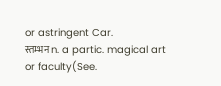or astringent Car.
स्तम्भन n. a partic. magical art or faculty(See.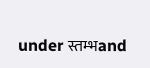under स्तम्भand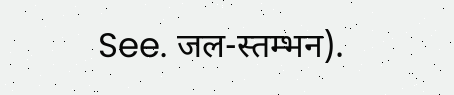See. जल-स्तम्भन).